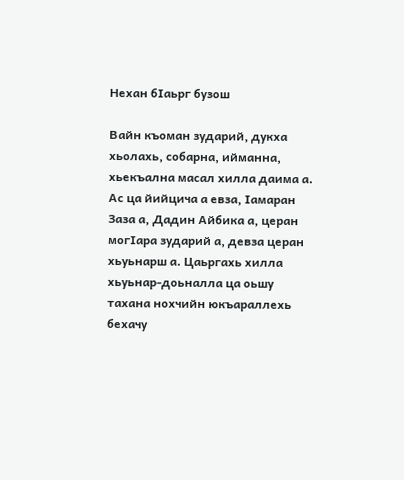Нехан бIаьрг бузош

Вайн къоман зударий, дукха хьолахь, собарна, ийманна, хьекъална масал хилла даима а. Ас ца йийцича а евза, Iамаран Заза а, Дадин Айбика а, церан могIара зударий а, девза церан хьуьнарш а. Цаьргахь хилла хьуьнар-доьналла ца оьшу тахана нохчийн юкъараллехь бехачу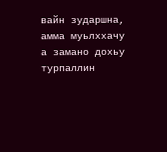вайн зударшна, амма муьлххачу а замано дохьу турпаллин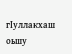гIуллакхаш оьшу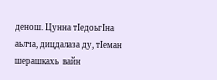денош. Цунна тIедоьгIна аьлча, дицдалаза ду, тIеман шерашкахь  вайн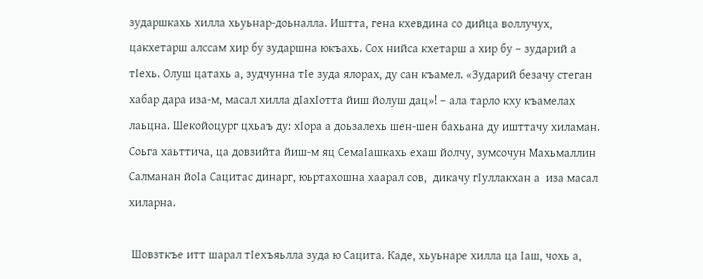зударшкахь хилла хьуьнар-доьналла. Иштта, гена кхевдина со дийца воллучух, цакхетарш алссам хир бу зударшна юкъахь. Сох нийса кхетарш а хир бу – зударий а тIехь. Олуш цатахь а, зудчунна тIе зуда ялорах, ду сан къамел. «Зударий безачу стеган хабар дара иза-м, масал хилла дIахIотта йиш йолуш дац»! – ала тарло кху къамелах лаьцна. Шекойоцург цхьаъ ду: хIора а доьзалехь шен-шен бахьана ду ишттачу хиламан.  Соьга хаьттича, ца довзийта йиш-м яц СемаIашкахь ехаш йолчу, зумсочун Махьмаллин Салманан йоIа Сацитас динарг, юьртахошна хаарал сов,  дикачу гIуллакхан а  иза масал хиларна.

 Шовзткъе итт шарал тIехъяьлла зуда ю Сацита. Каде, хьуьнаре хилла ца Iаш, чохь а,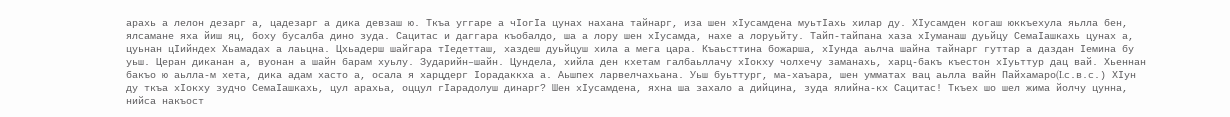арахь а лелон дезарг а, цадезарг а дика девзаш ю. Ткъа уггаре а чIогIа цунах нахана тайнарг, иза шен хIусамдена муьтIахь хилар ду. ХIусамден когаш юккъехула яьлла бен, ялсамане яха йиш яц, боху бусалба дино зуда. Сацитас и даггара къобалдо, ша а лору шен хIусамда, нахе а лоруьйту. Тайп-тайпана хаза хIуманаш дуьйцу СемаIашкахь цунах а, цуьнан цIийндех Хьамадах а лаьцна. Цхьадерш шайгара тIедетташ, хаздеш дуьйцуш хила а мега цара. Къаьсттина божарша, хIунда аьлча шайна тайнарг гуттар а даздан Iемина бу уьш. Церан диканан а, вуонан а шайн барам хуьлу. Зударийн–шайн. Цундела, хийла ден кхетам галбаьллачу хIокху чолхечу заманахь, харц-бакъ къестон хIуьттур дац вай. Хьеннан бакъо ю аьлла-м хета, дика адам хасто а, осала я харцдерг Iорадаккха а. Аьшпех ларвелчахьана. Уьш буьттург, ма-хаъара, шен умматах вац аьлла вайн Пайхамаро(I.с.в.с.) ХIун ду ткъа хIокху зудчо СемаIашкахь, цул арахьа, оццул гIарадолуш динарг? Шен хIусамдена, яхна ша захало а дийцина, зуда ялийна-кх Сацитас! Ткъех шо шел жима йолчу цунна, нийса накъост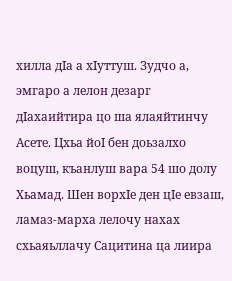хилла дIа а хIуттуш. Зудчо а, эмгаро а лелон дезарг дIахаийтира цо ша ялаяйтинчу Асете. Цхьа йоI бен доьзалхо воцуш, къанлуш вара 54 шо долу Хьамад. Шен ворхIе ден цIе евзаш, ламаз-марха лелочу нахах схьаяьллачу Сацитина ца лиира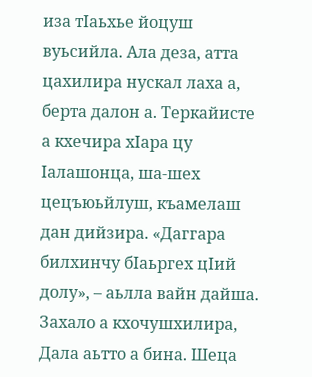иза тIаьхье йоцуш вуьсийла. Ала деза, атта цахилира нускал лаха а, берта далон а. Теркайисте а кхечира хIара цу Iалашонца, ша-шех цецъюьйлуш, къамелаш дан дийзира. «Даггара билхинчу бIаьргех цIий долу», – аьлла вайн дайша. Захало а кхочушхилира, Дала аьтто а бина. Шеца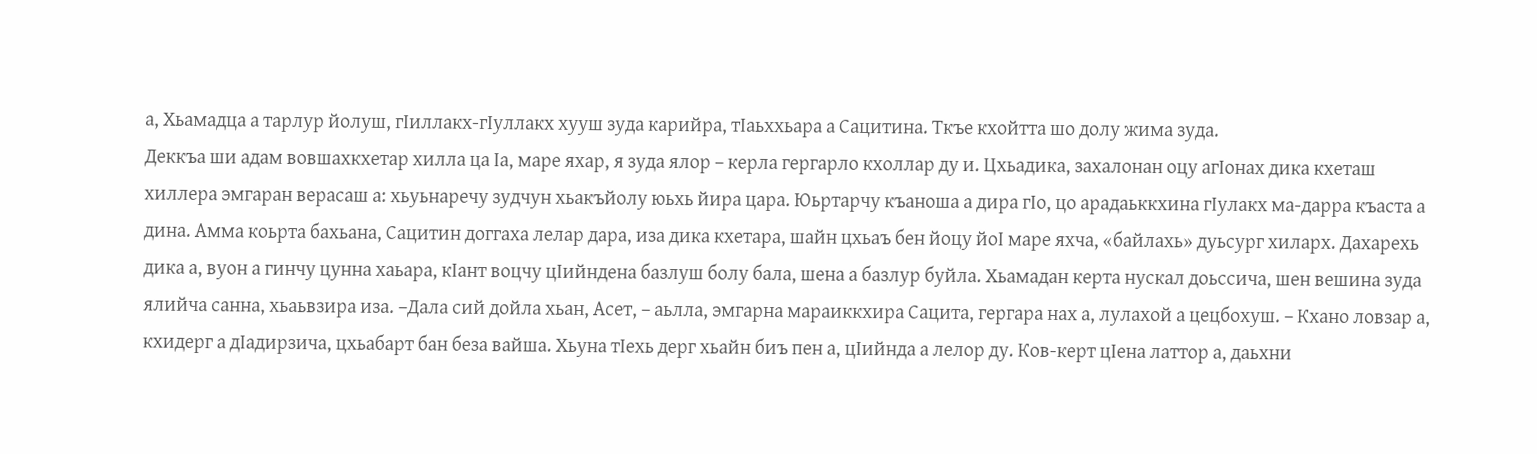а, Хьамадца а тарлур йолуш, гIиллакх-гIуллакх хууш зуда карийра, тIаьххьара а Сацитина. Ткъе кхойтта шо долу жима зуда.                                                                                                       Деккъа ши адам вовшахкхетар хилла ца Iа, маре яхар, я зуда ялор – керла гергарло кхоллар ду и. Цхьадика, захалонан оцу агIонах дика кхеташ хиллера эмгаран верасаш а: хьуьнаречу зудчун хьакъйолу юьхь йира цара. Юьртарчу къаноша а дира гIо, цо арадаьккхина гIулакх ма-дарра къаста а дина. Амма коьрта бахьана, Сацитин доггаха лелар дара, иза дика кхетара, шайн цхьаъ бен йоцу йоI маре яхча, «байлахь» дуьсург хиларх. Дахарехь дика а, вуон а гинчу цунна хаьара, кIант воцчу цIийндена базлуш болу бала, шена а базлур буйла. Хьамадан керта нускал доьссича, шен вешина зуда ялийча санна, хьаьвзира иза. –Дала сий дойла хьан, Асет, – аьлла, эмгарна мараиккхира Сацита, гергара нах а, лулахой а цецбохуш. – Кхано ловзар а, кхидерг а дIадирзича, цхьабарт бан беза вайша. Хьуна тIехь дерг хьайн биъ пен а, цIийнда а лелор ду. Ков-керт цIена латтор а, даьхни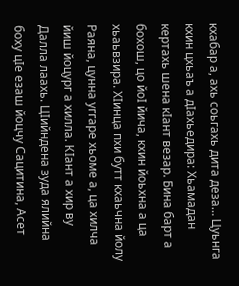кхабар а, ахь соьгахь дита деза… Цуьнга кхин цхьаъ а дIахьедира: Хьамадан кертахь шена кIант везар. Бина барт а бохош, цо йоI йича, кхин йоьхна а ца хьаьвзира. ХIинца пхи бутт кхаьчна йолу Раяна, цунна уггаре хьоме а, ца хилча йиш йоцург а хилла. КIант а хир ву Далла лаахь. ЦIийндена зуда ялийна боху цIе езаш йоцчу Сацитина, Асет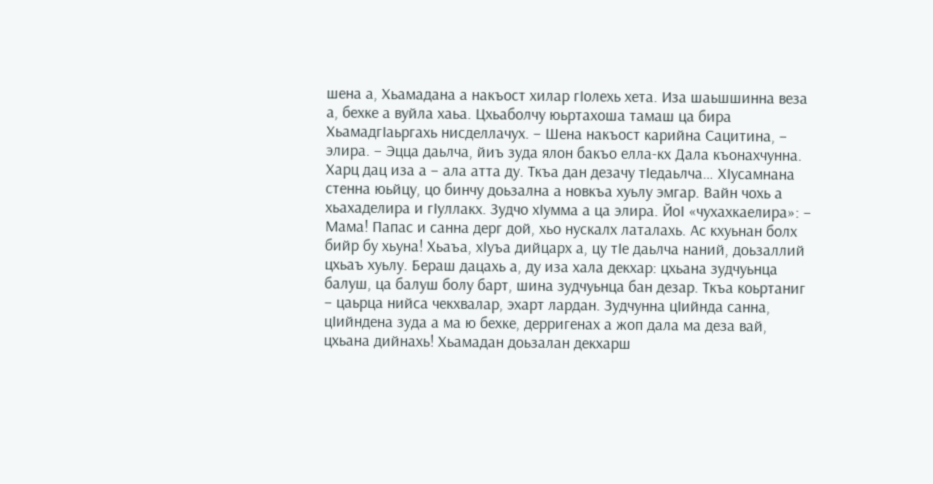шена а, Хьамадана а накъост хилар гIолехь хета. Иза шаьшшинна веза а, бехке а вуйла хаьа. Цхьаболчу юьртахоша тамаш ца бира ХьамадгIаьргахь нисделлачух. – Шена накъост карийна Сацитина, – элира. – Эцца даьлча, йиъ зуда ялон бакъо елла-кх Дала къонахчунна. Харц дац иза а – ала атта ду. Ткъа дан дезачу тIедаьлча… ХIусамнана стенна юьйцу, цо бинчу доьзална а новкъа хуьлу эмгар. Вайн чохь а хьахаделира и гIуллакх. Зудчо хIумма а ца элира. ЙоI «чухахкаелира»: – Мама! Папас и санна дерг дой, хьо нускалх латалахь. Ас кхуьнан болх бийр бу хьуна! Хьаъа, хIуъа дийцарх а, цу тIе даьлча наний, доьзаллий цхьаъ хуьлу. Бераш дацахь а, ду иза хала декхар: цхьана зудчуьнца балуш, ца балуш болу барт, шина зудчуьнца бан дезар. Ткъа коьртаниг – цаьрца нийса чекхвалар, эхарт лардан. Зудчунна цIийнда санна, цIийндена зуда а ма ю бехке, дерригенах а жоп дала ма деза вай, цхьана дийнахь! Хьамадан доьзалан декхарш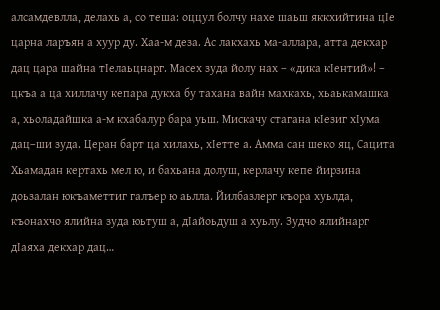алсамдевлла, делахь а, со теша: оццул болчу нахе шаьш яккхийтина цIе царна ларъян а хуур ду. Хаа-м деза. Ас лакхахь ма-аллара, атта декхар дац цара шайна тIелаьцнарг. Масех зуда йолу нах – «дика кIентий»! – цкъа а ца хиллачу кепара дукха бу тахана вайн махкахь, хьаькамашка а, хьоладайшка а-м кхабалур бара уьш. Мискачу стагана кIезиг хIума дац–ши зуда. Церан барт ца хилахь, хIетте а. Амма сан шеко яц, Сацита Хьамадан кертахь мел ю, и бахьана долуш, керлачу кепе йирзина доьзалан юкъаметтиг галъер ю аьлла. Йилбазлерг къора хуьлда, къонахчо ялийна зуда юьтуш а, дIайоьдуш а хуьлу. Зудчо ялийнарг дIаяха декхар дац…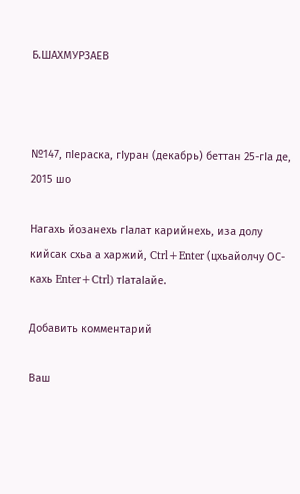Б.ШАХМУРЗАЕВ



№147, пIераска, гIуран (декабрь) беттан 25-гIа де, 2015 шо

Нагахь йозанехь гIалат карийнехь, иза долу кийсак схьа а харжий, Ctrl+Enter (цхьайолчу ОС-кахь Enter+Ctrl) тIатаIайе.

Добавить комментарий

Ваш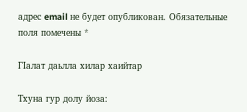адрес email не будет опубликован. Обязательные поля помечены *

ГIалат даьлла хилар хаийтар

Тхуна гур долу йоза: